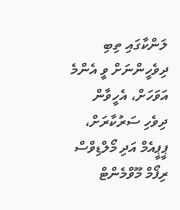ލަންކާގައި ތިބި ދިވެހީންނަށް ވީ އެންމެ އަވަހަށް، އެހީވާން ދިވެހި ސަރުކާރަށް، ޕީޕީއެމް އަދި މޯލްޑިވްސް ރިފޯމް މޫވްމެންޓް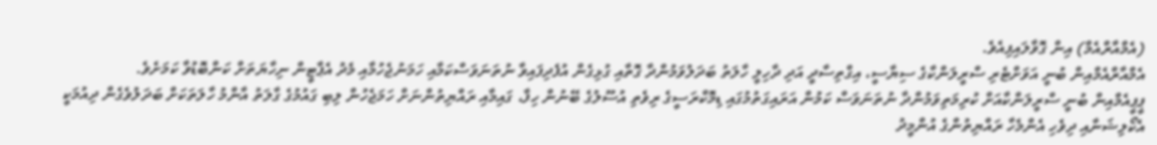(އެމްއާރްއެމް) އިން ގޮވާލައިފިއެވެ.
އެމްއާރްއެމްއިން ބުނީ އަވަށްޓެރި ސްރީލަންކާގެ ސިޔާސީ، އިގްތިސާދީ އަދި ދާހިލީ ހާލަތު ބަދަލުވަމުންދާ ގޮތާއި ގުޅިގެން އުފެދިފައިވާ ނުތަނަވަސްކަމާއި ހަމަނުޖެހުމާއި މެދު އެޕާޓީން ނިހާޔަތަށް ކަންބޮޑުވާ ކަމަށެވެ.
ޕީޕީއެމްއިން ބުނީ ސްރީލަންކާއަށް ކުރިމަތިވަމުންދާ ނުތަނަވަސް ކަމުން އަރައިގަތުމުގައި ޑިމޮކްރަސީގެ ރިވެތި އުސޫލުގެ ބޭނުން ހިފާ، ގައިމާއި ރައްޔިތުންނަށް ހަމަޖެހުން ލިބި ގައުމުގެ ގާލަތު އާންމު ހާލަތަކަށް ބަދަލުވެގެން ދިއުމަކީ އެކޯލިޝަނާއި ދިވެހި އެންމެހާ ރައްޔިތުންގެ އުންމީދު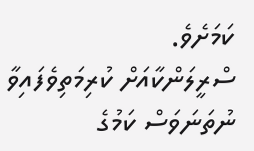ކަމަށެވެ.
ސްރީލަންކާއަށް ކުރިމަތިވެފައިވާ ނުތަނަވަސް ކަމުގެ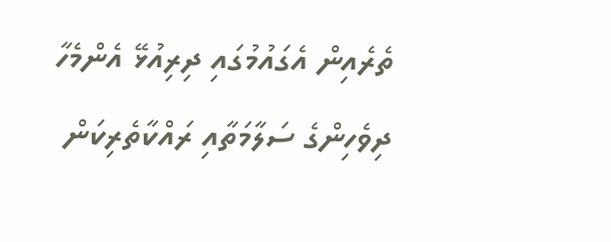ތެރެއިން އެގައުމުގައި ދިރިއުޅޭ އެންމެހާ ދިވެހިންގެ ސަލާމަތާއި ރައްކާތެރިކަން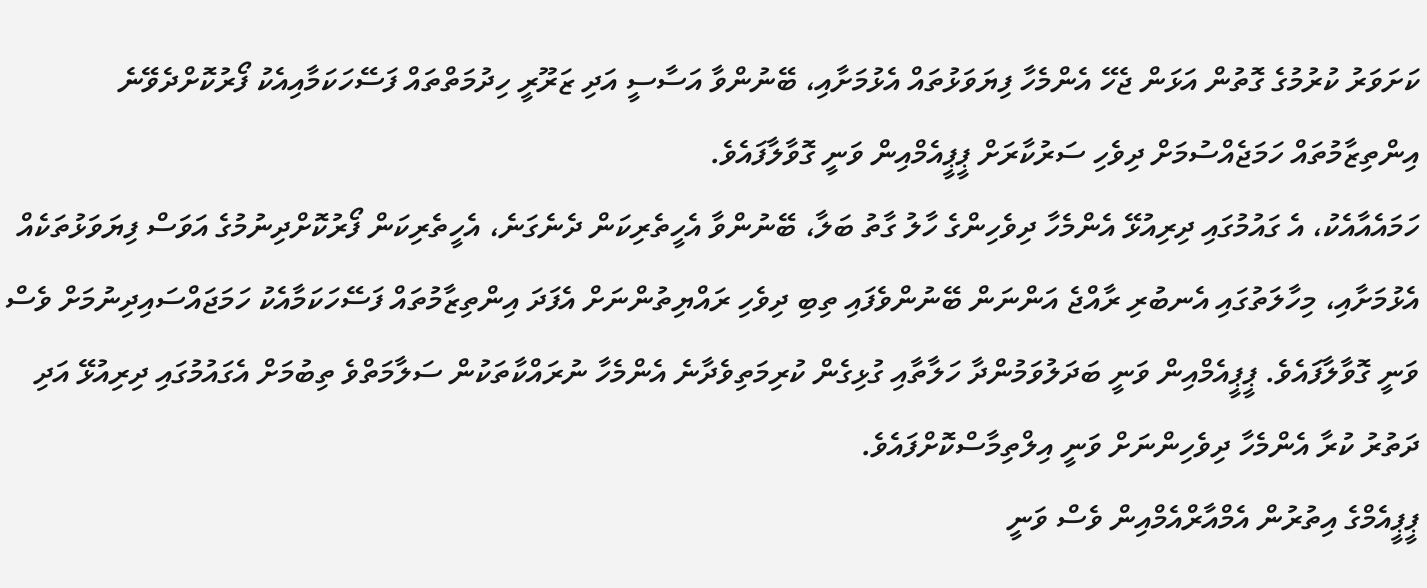ކަށަވަރު ކުރުމުގެ ގޮތުން އަޅަން ޖެހޭ އެންމެހާ ފިޔަވަޅުތައް އެޅުމަށާއި، ބޭނުންވާ އަސާސީ އަދި ޒަރޫރީ ހިދުމަތްތައް ފަސޭހަކަމާއިއެކު ފޯރުކޮށްދެވޭނެ އިންތިޒާމުތައް ހަމަޖެއްސުމަށް ދިވެހި ސަރުކާރަށް ޕީޕީއެމްއިން ވަނީ ގޮވާލާފައެވެ.
ހަމައެއާއެކު، އެ ގައުމުގައި ދިރިއުޅޭ އެންމެހާ ދިވެހިންގެ ހާލު ގާތު ބަލާ، ބޭނުންވާ އެހީތެރިކަން ދެނެގަނެ، އެހީތެރިކަން ފޯރުކޮށްދިނުމުގެ އަވަސް ފިޔަވަޅުތަކެއް އެޅުމަށާއި، މިހާލަތުގައި އެނބުރި ރާއްޖެ އަންނަން ބޭނުންވެފައި ތިބި ދިވެހި ރައްޔިތުންނަށް އެފަދަ އިންތިޒާމުތައް ފަސޭހަކަމާއެކު ހަމަޖައްސައިދިނުމަށް ވެސް ވަނީ ގޮވާލާފައެވެ. ޕީޕީއެމްއިން ވަނީ ބަދަލުވަމުންދާ ހަލާތާއި ގުޅިގެން ކުރިމަތިވެދާނެ އެންމެހާ ނުރައްކާތަކުން ސަލާމަތްވެ ތިބުމަށް އެގައުމުގައި ދިރިއުޅޭ އަދި ދަތުރު ކުރާ އެންމެހާ ދިވެހިންނަށް ވަނީ އިލްތިމާސްކޮށްފައެވެ.
ޕީޕީއެމްގެ އިތުރުން އެމްއާރްއެމްއިން ވެސް ވަނީ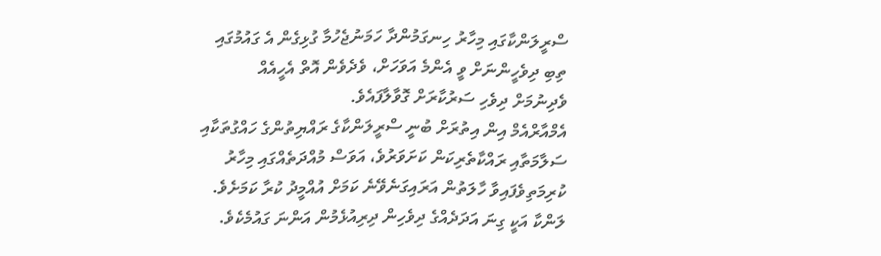ސްރީލަންކާގައި މިހާރު ހިނގަމުންދާ ހަމަނުޖެހުމާ ގުޅިގެން އެ ގައުމުގައި ތިބި ދިވެހީންނަށް ވީ އެންމެ އަވަހަށް، ވެދެވެން އޮތް އެހީއެއް ވެދިނުމަށް ދިވެހި ސަރުކާރަށް ގޮވާލާފައެވެ.
އެމްއާރްއެމް އިން އިތުރަށް ބުނީ ސްރީލަންކާގެ ރައްޔިތުންގެ ހައްގުތަކާއި ސަލާމަތާއި ރައްކާތެރިކަން ކަށަވަރުވެ، އަވަސް މުއްދަތެއްގައި މިހާރު ކުރިމަތިވެފައިވާ ހާލަތުން އަރައިގަނެވޭނެ ކަމަށް އުއްމީދު ކުރާ ކަމަށެވެ.
ލަންކާ އަކީ ގިނަ އަދަދެއްގެ ދިވެހިން ދިރިއުޅެމުން އަންނަ ގައުމެކެވެ.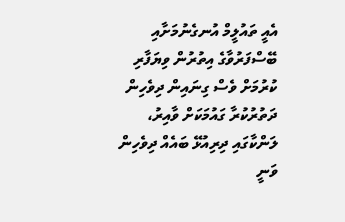އެއީ ތައުލީމް އުނގެނުމަށާއި ބޭސްފަރުވާގެ އިތުރުން ވިޔަފާރި ކުރުމަށް ވެސް ގިނައިން ދިވެހިން ދަތުރުކުރާ ގައުމަކަށް ވާއިރު، ލަންކާގައި ދިރިއުޅޭ ބައެއް ދިވެހިން ވަނީ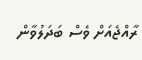ރާއްޖެއަށް ވެސް ބަދަލުވާން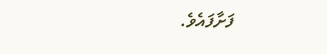ފަށާފައެވެ.